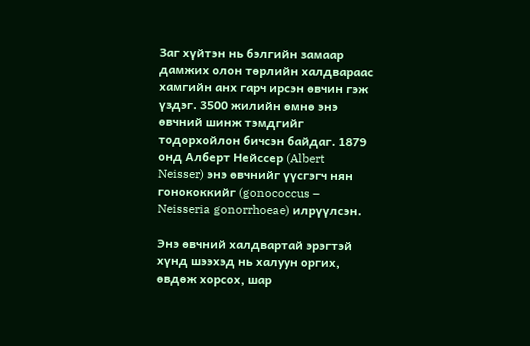Заг хүйтэн нь бэлгийн замаар дамжих олон төрлийн халдвараас хамгийн анх гарч ирсэн өвчин гэж үздэг. 3500 жилийн өмнө энэ өвчний шинж тэмдгийг тодорхойлон бичсэн байдаг. 1879 онд Алберт Нейссер (Albert Neisser) энэ өвчнийг үүсгэгч нян гонококкийг (gonococcus – Neisseria gonorrhoeae) илрүүлсэн.

Энэ өвчний халдвартай эрэгтэй хүнд шээхэд нь халуун оргих, өвдөж хорсох, шар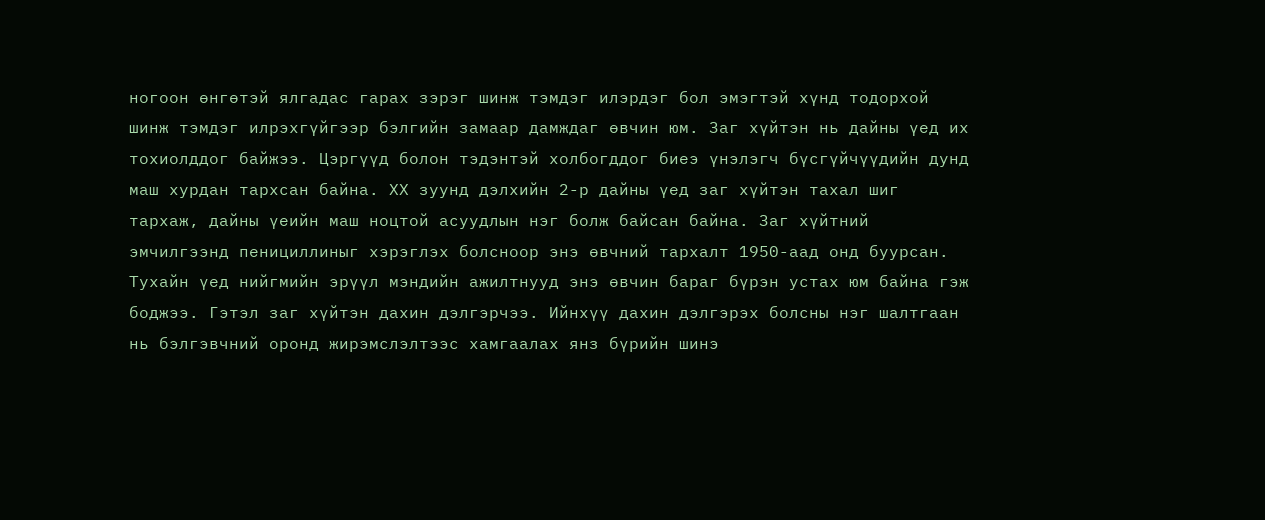ногоон өнгөтэй ялгадас гарах зэрэг шинж тэмдэг илэрдэг бол эмэгтэй хүнд тодорхой шинж тэмдэг илрэхгүйгээр бэлгийн замаар дамждаг өвчин юм. Заг хүйтэн нь дайны үед их тохиолддог байжээ. Цэргүүд болон тэдэнтэй холбогддог биеэ үнэлэгч бүсгүйчүүдийн дунд маш хурдан тархсан байна. ХХ зуунд дэлхийн 2-р дайны үед заг хүйтэн тахал шиг тархаж, дайны үеийн маш ноцтой асуудлын нэг болж байсан байна. Заг хүйтний эмчилгээнд пенициллиныг хэрэглэх болсноор энэ өвчний тархалт 1950-аад онд буурсан.
Тухайн үед нийгмийн эрүүл мэндийн ажилтнууд энэ өвчин бараг бүрэн устах юм байна гэж боджээ. Гэтэл заг хүйтэн дахин дэлгэрчээ. Ийнхүү дахин дэлгэрэх болсны нэг шалтгаан нь бэлгэвчний оронд жирэмслэлтээс хамгаалах янз бүрийн шинэ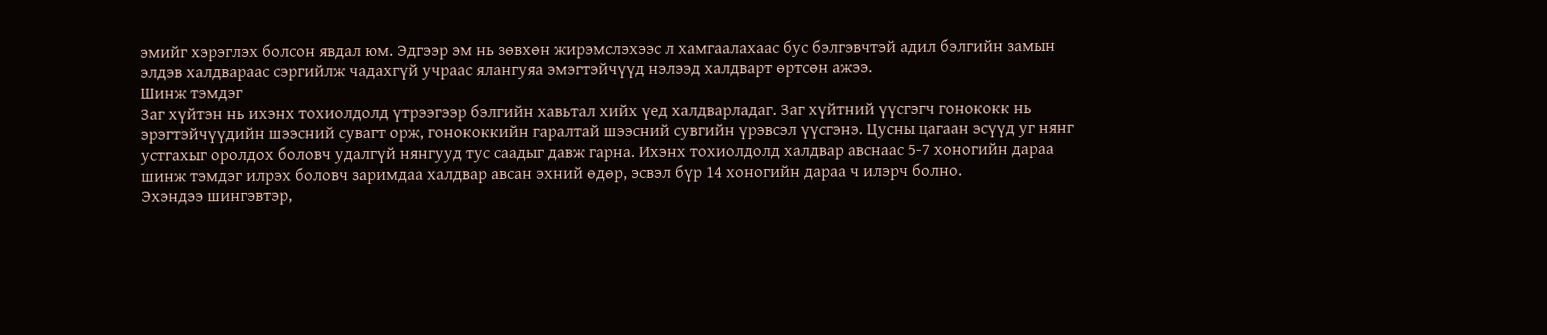эмийг хэрэглэх болсон явдал юм. Эдгээр эм нь зөвхөн жирэмслэхээс л хамгаалахаас бус бэлгэвчтэй адил бэлгийн замын элдэв халдвараас сэргийлж чадахгүй учраас ялангуяа эмэгтэйчүүд нэлээд халдварт өртсөн ажээ.
Шинж тэмдэг
Заг хүйтэн нь ихэнх тохиолдолд үтрээгээр бэлгийн хавьтал хийх үед халдварладаг. Заг хүйтний үүсгэгч гонококк нь эрэгтэйчүүдийн шээсний сувагт орж, гонококкийн гаралтай шээсний сувгийн үрэвсэл үүсгэнэ. Цусны цагаан эсүүд уг нянг устгахыг оролдох боловч удалгүй нянгууд тус саадыг давж гарна. Ихэнх тохиолдолд халдвар авснаас 5-7 хоногийн дараа шинж тэмдэг илрэх боловч заримдаа халдвар авсан эхний өдөр, эсвэл бүр 14 хоногийн дараа ч илэрч болно.
Эхэндээ шингэвтэр,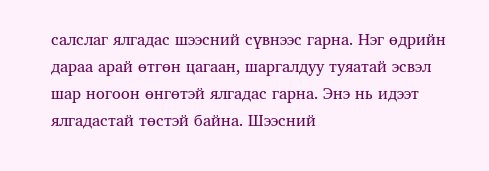салслаг ялгадас шээсний сүвнээс гарна. Нэг өдрийн дараа арай өтгөн цагаан, шаргалдуу туяатай эсвэл шар ногоон өнгөтэй ялгадас гарна. Энэ нь идээт ялгадастай төстэй байна. Шээсний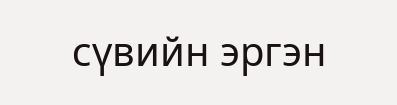сүвийн эргэн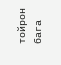тойрон бага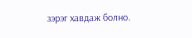зэрэг хавдаж болно.